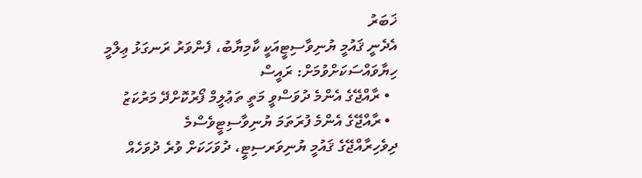ޚަބަރު
އެދެނީ ޤައުމީ ޔުނިވާސިޓީއަކީ ކާމިޔާބު، ފެންވަރު ރަނގަޅު ޢިލްމީ ހިޔާވައްސަކަށްވުމަށް: ރައީސް
  • ރާއްޖޭގެ އެންމެ ދުވަސްވީ މަތީ ތަޢުލީމް ފޯރުކޮށްދޭ މަރުކަޒު
  • ރާއްޖޭގެ އެންމެ ފުރަތަމަ ޔުނިވާސިޓީވެސްމެ
ދިވެހިރާއްޖޭގެ ޤައުމީ ޔުނިވަރސިޓީ، ދުވަހަކަށް ވުރެ ދުވަހެއް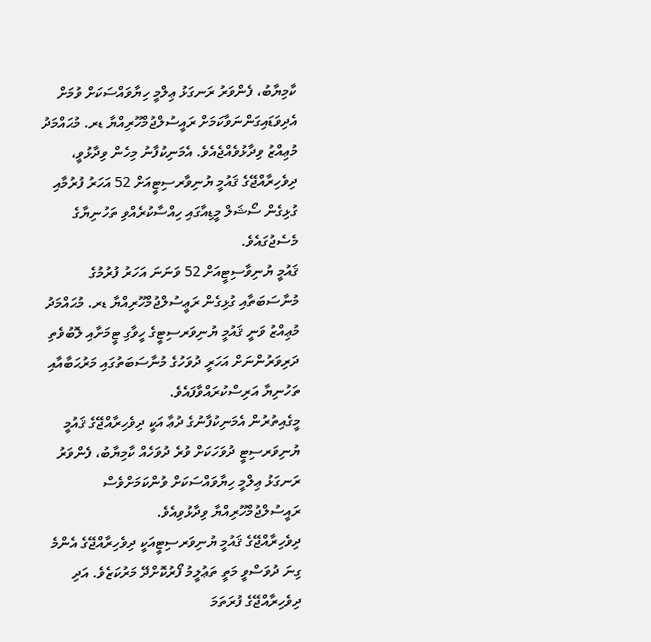ކާމިޔާބު، ފެންވަރު ރަނގަޅު ޢިލްމީ ހިޔާވައްސަކަށް ވުމަށް އެދިވަޑައިގަންނަވާކަމަށް ރައީސުލްޖުމްހޫރިއްޔާ ޑރ. މުޙައްމަދު މުޢިއްޒު ވިދާޅުވެއްޖެއެވެ. އެމަނިކުފާނު މިހެން ވިދާޅުވީ، ދިވެހިރާއްޖޭގެ ޤައުމީ ޔުނިވާރސިޓީއަށް 52 އަހަރު ފުރުމާއި ގުޅިގެން ސޯޝަލް މީޑިއާގައި ހިއްސާކުރެއްވި ތަހުނިޔާގެ މެސެޖުގައެވެ.
ޤައުމީ ޔުނިވާސިޓީއަށް 52 ވަނަނަ އަހަރު ފުރުމުގެ މުނާސަބަތާއި ގުޅިގެން ރަޢީސުލްޖުމްހޫރިއްޔާ ޑރ. މުޙައްމަދު މުޢިއްޒު ވަނީ ޤައުމީ ޔުނިވަރސިޓީގެ ހީވާގި ޓީމަށާއި ލޮބުވެތި ދަރިވަރުންނަށް އަހަރީ ދުވަހުގެ މުނާސަބަތުގައި މަރުޙަބާއާއި ތަހުނިޔާ އަރިސްކުރައްވާފައެވެ.
މީގެއިތުރުން އެމަނިކުފާނުގެ ދުޢާ އަކީ ދިވެހިރާއްޖޭގެ ޤައުމީ ޔުނިވަރސިޓީ ދުވަހަކަށް ވުރެ ދުވަހެއް ކާމިޔާބު، ފެންވަރު ރަނގަޅު ޢިލްމީ ހިޔާވައްސަކަށް ވުންކަމަށްވެސް ރައީސުލްޖުމްހޫރިއްޔާ ވިދާޅުވިއެވެ.
ދިވެހިރާއްޖޭގެ ޤައުމީ ޔުނިވަރސިޓީއަކީ ދިވެހިރާއްޖޭގެ އެންމެ ގިނަ ދުވަސްވީ މަތީ ތަޢުލީމު ފޯރުކޮށްދޭ މަރުކަޒެވެ. އަދި ދިވެހިރާއްޖޭގެ ފުރަތަމަ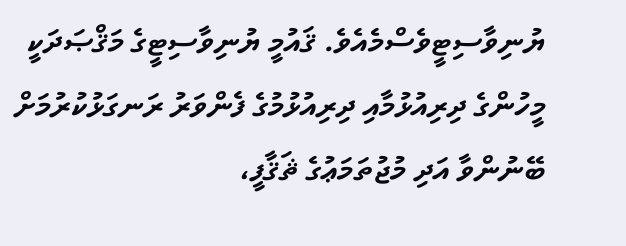ޔުނިވާސިޓީވެސްމެއެވެ. ޤައުމީ ޔުނިވާސިޓީގެ މަޤްޞަދަކީ މީހުންގެ ދިރިއުޅުމާއި ދިރިއުޅުމުގެ ފެންވަރު ރަނގަޅުކުރުމަށް ބޭނުންވާ އަދި މުޖުތަމަޢުގެ ޘަޤާފީ،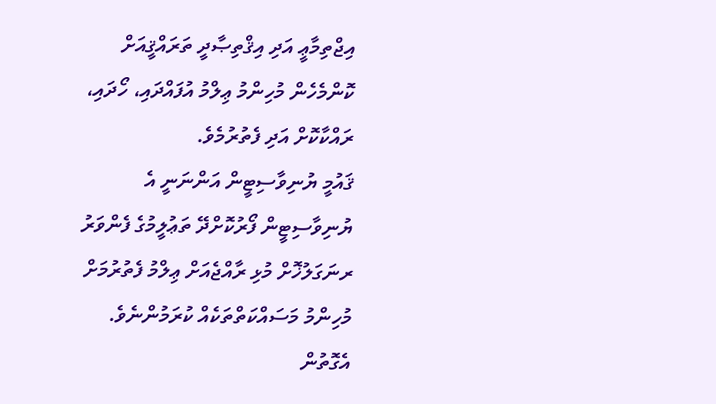އިޖްތިމާޢީ އަދި އިޤްތިޞާދީ ތަރައްޤީއަށް ކޮންމެހެން މުހިންމު ޢިލްމު އުފައްދައި، ހޯދައި، ރައްކާކޮށް އަދި ފެތުރުމެވެ.
ޤައުމީ ޔުނިވާސިޓީން އަންނަނީ އެ ޔުނިވާސިޓީން ފޯރުކޮށްދޭ ތަޢުލީމުގެ ފެންވަރު ރނަގަލުޚޮށް މުޅި ރާއްޖެއަށް ޢިލްމު ފެތުރުމަށް މުހިންމު މަސައްކަތްތަކެއް ކުރަމުންނެވެ. އެގޮތުން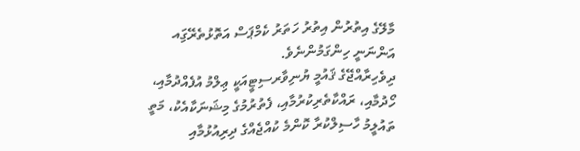މާލޭގެ އިތުރުން އިތުރު ހަތަރު ކެމްޕަސް އަތޮޅުތެރޭގަިއ އަންނަނީ ހިންގަމުންނެވެ.
ދިވެހިރާއްޖޭގެ ޤައުމީ ޔުނިވާރސިޓީއަކީ ޢިލްމު އުފެއްދުމާއި، ހޯދުމާއި، ރައްކާތެރިކުރުމާއި، ފެތުރުމުގެ މިޝަނަކާއެކު، މަތީ ތައުލީމު ހާސިލްކުރާ ކޮންމެ ކުއްޖެއްގެ ދިރިއުޅުމާއި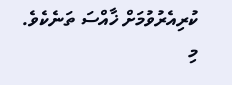ކުރިއެރުވުމަށް ޚާއްސަ ތަނެކެވެ. މި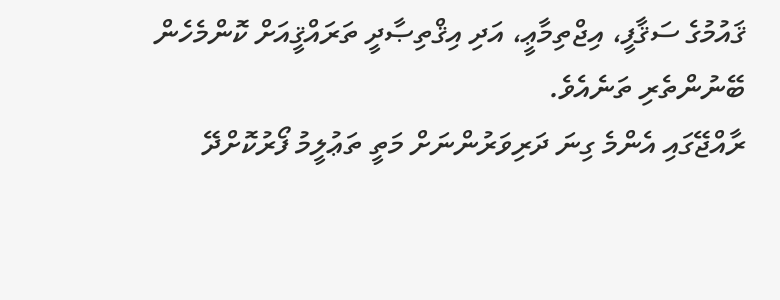ޤައުމުގެ ސަޤާފީ، އިޖްތިމާޢީ، އަދި އިޤްތިޞާދީ ތަރައްޤީއަށް ކޮންމެހެން ބޭނުންތެރި ތަނެއެވެ.
ރާއްޖޭގައި އެންމެ ގިނަ ދަރިވަރުންނަށް މަތީ ތަޢުލީމު ފޯރުކޮށްދޭ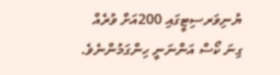ޔުނިވަރސިޓީގައި 200އަށް ވުރެއް ގިނަ ކޯސް އަންނަނީ ހިންގަމުންނެވެ.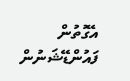އެގޮތުން ފައުންޑޭޝަނުން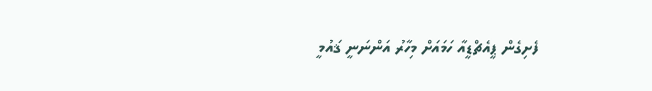ފެށިގެން ޕީއެޗްޑީއާ ހަމައަށް މިހާރު އަންނަނީ ޤައުމީ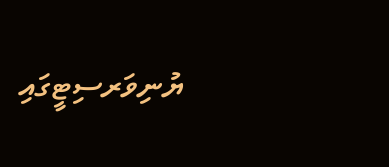ޔުނިވަރސިޓީގައި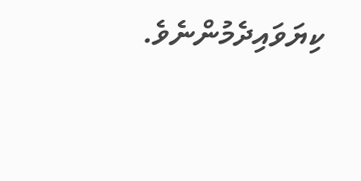ކިޔަވައިދެމުންނެވެ.